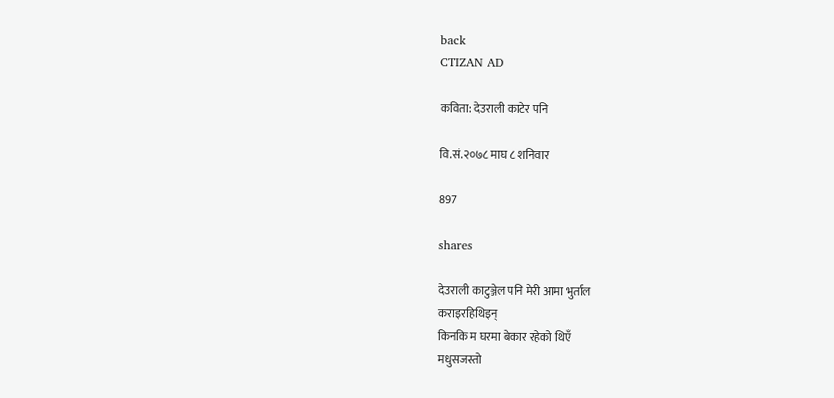back
CTIZAN AD

कविता: देउराली काटेर पनि

वि.सं.२०७८ माघ ८ शनिवार

897

shares

देउराली काटुञ्जेल पनि मेरी आमा भुर्ताल
कराइरहिथिइन्
किनकि म घरमा बेकार रहेको थिएँ
मधुसजस्तो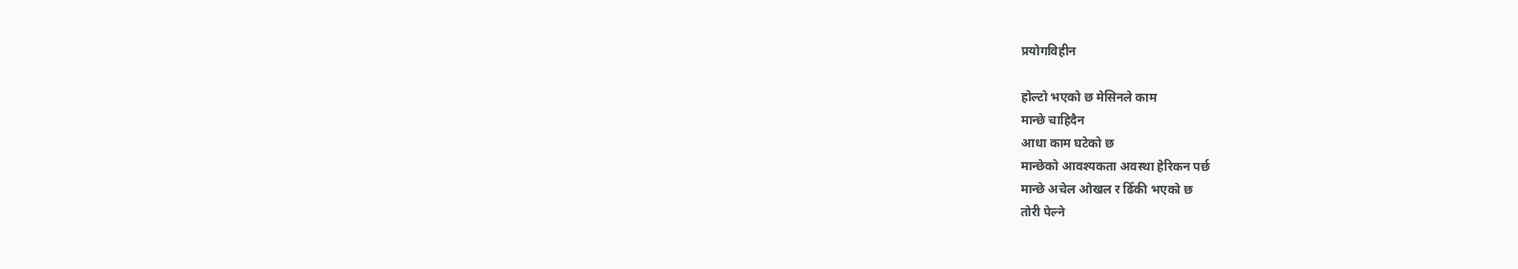प्रयोगविहीन

होल्टो भएको छ मेसिनले काम
मान्छे चाहिदैन
आधा काम घटेको छ
मान्छेको आवश्यकता अवस्था हेरिकन पर्छ
मान्छे अचेल ओखल र ढिँकी भएको छ
तोरी पेल्ने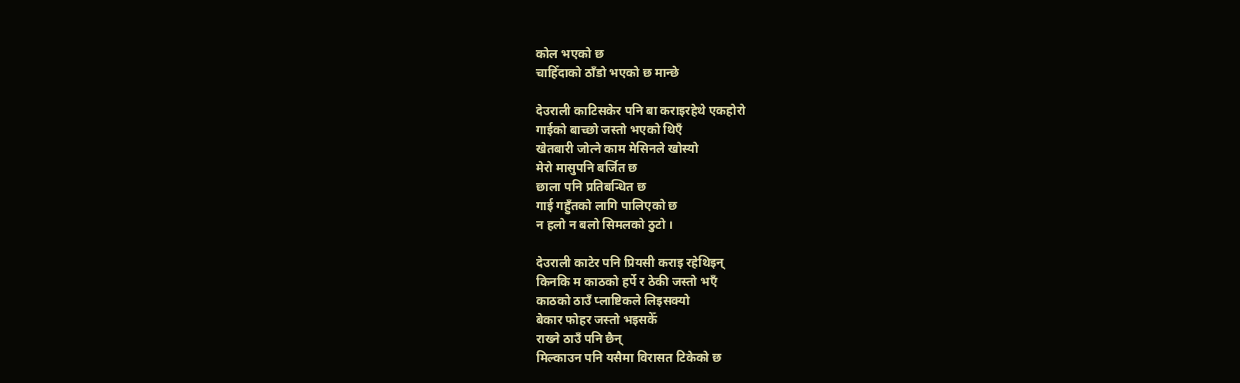कोल भएको छ
चाहिँदाको ठाँडो भएको छ मान्छे

देउराली काटिसकेर पनि बा कराइरहेथे एकहोरो
गाईको बाच्छो जस्तो भएको थिएँ
खेतबारी जोत्ने काम मेसिनले खोस्यो
मेरो मासुपनि बर्जित छ
छाला पनि प्रतिबन्धित छ
गाई गहुँतको लागि पालिएको छ
न हलो न बलो सिमलको ठुटो ।

देउराली काटेर पनि प्रियसी कराइ रहेथिइन्
किनकि म काठको हर्पे र ठेकी जस्तो भएँ
काठको ठाउँ प्लाष्टिकले लिइसक्यो
बेकार फोहर जस्तो भइसकेँ
राख्ने ठाउँ पनि छैन्
मिल्काउन पनि यसैमा विरासत टिकेको छ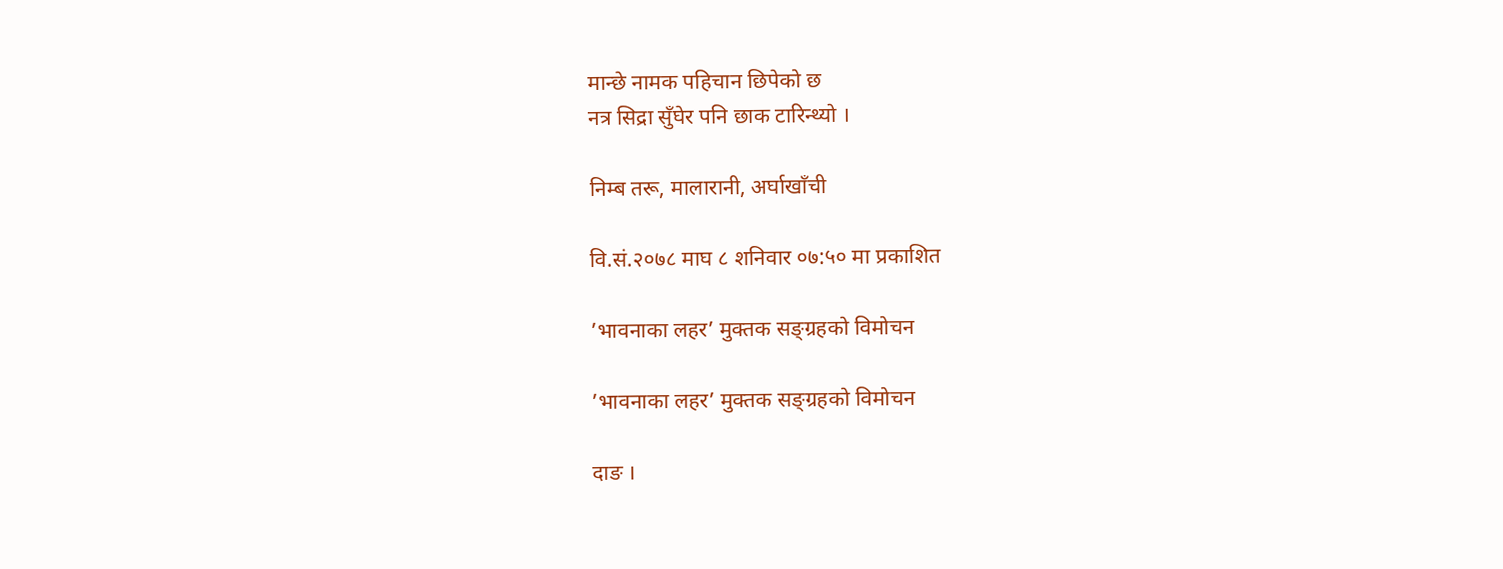मान्छे नामक पहिचान छिपेको छ
नत्र सिद्रा सुँघेर पनि छाक टारिन्थ्यो ।

निम्ब तरू, मालारानी, अर्घाखाँची

वि.सं.२०७८ माघ ८ शनिवार ०७:५० मा प्रकाशित

’भावनाका लहर’ मुक्तक सङ्ग्रहको विमोचन

’भावनाका लहर’ मुक्तक सङ्ग्रहको विमोचन

दाङ ।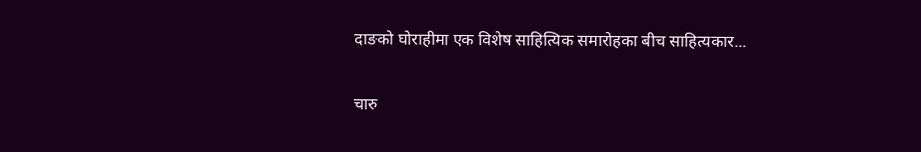दाङको घोराहीमा एक विशेष साहित्यिक समारोहका बीच साहित्यकार...

चारु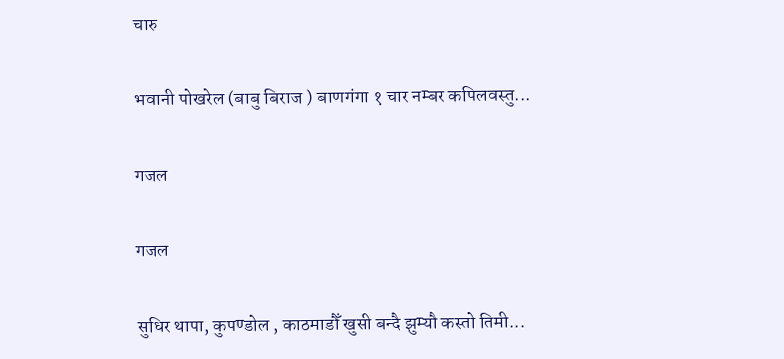चारु

भवानी पोखरेल (बाबु बिराज ) बाणगंगा १ चार नम्बर कपिलवस्तु...

गजल

गजल

सुधिर थापा, कुपण्डोल , काठमाडौँ खुसी बन्दै झुम्यौ कस्तो तिमी...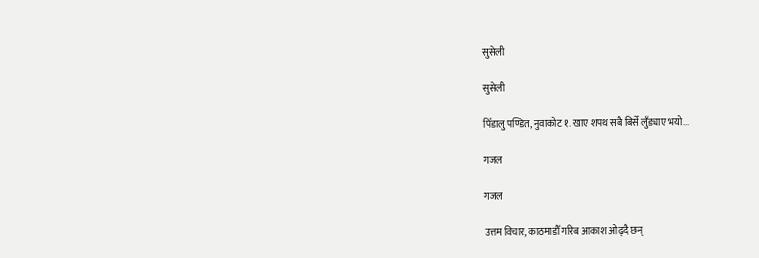सुसेली

सुसेली

पिँडालु पण्डित, नुवाकोट १. खाए शपथ सबै बिर्से लुँड्याए भयो...

गजल

गजल

उत्तम विचार, काठमाडौँ गरिब आकाश ओढ्दै छन्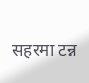सहरमा टन्न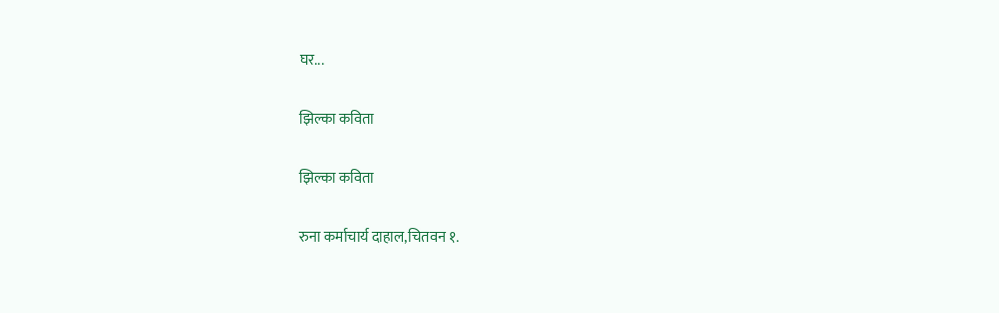घर...

झिल्का कविता

झिल्का कविता

रुना कर्माचार्य दाहाल,चितवन १.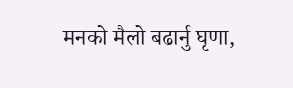मनको मैलो बढार्नु घृणा,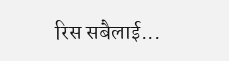रिस सबैलाई...